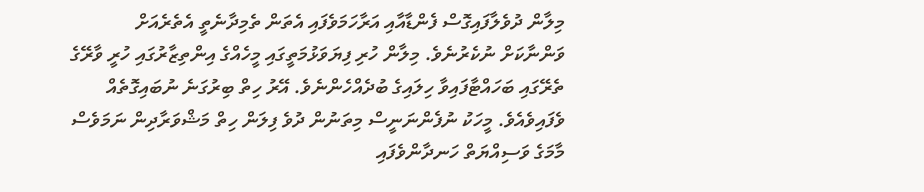މިލާން ދުވެލާފައިގޮސް ފެންޑާއާއި އަރާހަމަވެފައި އެތަން ތެމިދާނެތީ އެތެރެއަށް ވަންނާކަށް ނުކެރުނެވެ. މިލާން ހުރި ފިޔަވަޅުމަތީގައި މީހެއްގެ އިންތިޒާރުގައި ހުރީ ވާރޭގެ ތެރޭގައި ބަހައްޓާފައިވާ ހިލައިގެ ބުދެއްހެންނެވެ. އޭރު ހިތް ބިރުގަނެ ނުބައިގޮތެއް ވެފައިވެއެވެ. މީހަކު ނުފެންނަނީސް މިތަނުން ދުވެ ފިލަން ހިތް މަޝްވަރާދިން ނަމަވެސް މާމަގެ ވަސިއްޔަތް ހަނދާންވެފައި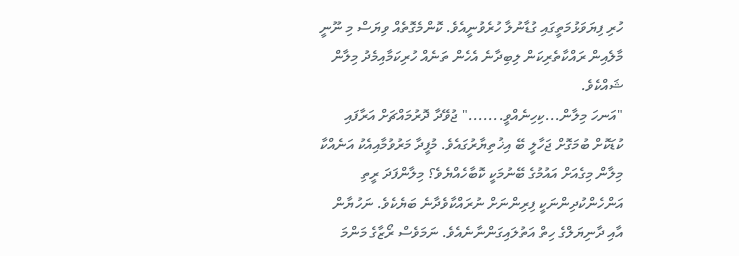ހުރި ފިޔަވަޅުމަތީގައި ގުޑާނުލާ ހުރެވުނީއެވެ. ކޮންމެގޮތެއް ވިޔަސް މި ނޫނީ މާލެއިން ރައްކާތެރިކަން ލިބިދާނެ އެހެން ތަނެއް ހުރިކަމާއިމެދު މިލާން ޝައްކެވެ.
"އަނހަ މިލާން...ކިހިނެއްވީ......." ޖުވޭދާ ދޮރުމައްޗަށް އަރާފައި ކުޑަކޮށް ބުމަގޮށް ޖަހާލީ ބޭ އިޚުތިޔާރުގައެވެ. މުފީދާ މަރުވުމާއިއެކު އަނެއްކާ މިލާން މިގެއަށް އައުމުގެ ބޭނުމަކީ ކޮބާހެއްޔެވެ؟ މިލާންފަދަ ރީތި އަންހެންކުދިންނަކީ ފިރިންނަށް ނުރައްކާވެދާނެ ބަޔެކެވެ. ނަހުޔާން އާއި ދާނިޔަލްގެ ހިތް އަތުލައިގަންނާނެއެވެ. ނަމަވެސް ރޯޒާގެ މަންމަ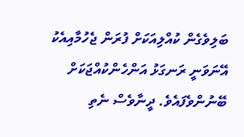ބަލިވެގެން ކުއްލިއަކަށް ފުރަން ޖެހުމާއިއެކު އޭނަވަނީ ރަނގަޅު އަންހެންކުއްޖަކަށް ބޭނުންވެފައެވެ. ދީނާވެސް ނެތި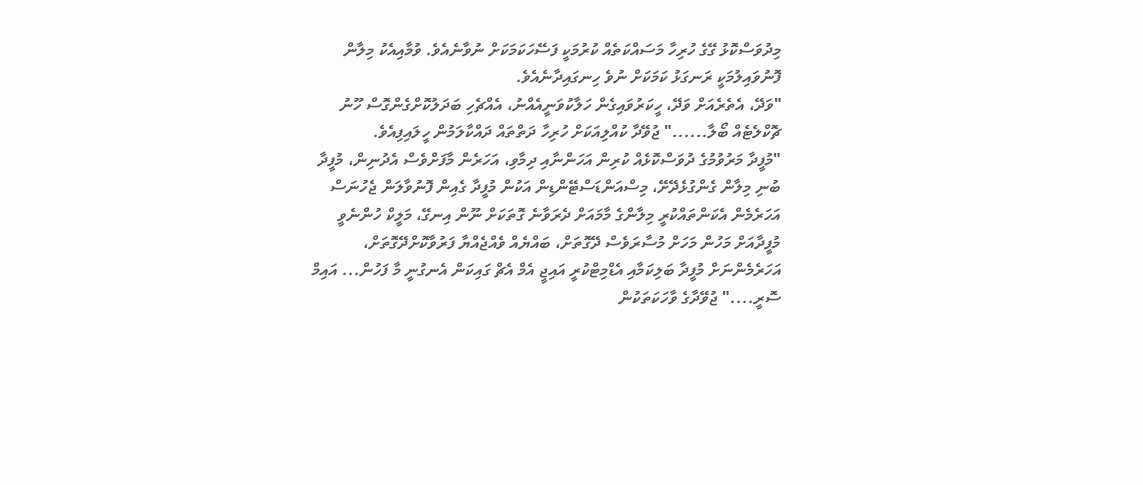މިދުވަސްކޮޅު ގޭގެ ހުރިހާ މަސައްކަތެއް ކުރުމަކީ ފަސޭހަކަމަކަށް ނުވާނެއެވެ. ވުމާއިއެކު މިލާން ފޮނުވައިލުމަކީ ރަނގަޅު ކަމަކަށް ނުވެ ހިނގައިދާނެއެވެ.
"ވަދޭ، އެތެރެއަށް ވަދޭ، ހީކަރުވައިގެން ހަލާކުވަނީއެއްނު، އެއްޗެހި ބަދަލުކޮށްގެންގޮސް ހޫނު ޗޮކްލެޓެއް ބޯލާ......" ޖުވޭދާ ކުއްލިއަކަށް ހުރިހާ ދަތްތައް ދައްކާލަމުން ހީލައިފިއެވެ.
"މުފީދާ މަރުވުމުގެ ދުވަސްކޮޅެއް ކުރިން އަހަންނާއި ދިމާވި، އަހަރެން މާފަށްވެސް އެދުނިން، މުފީދާ ބުނި މިލާން ގެންގުޅެދޭށޭ، މިސްއަންޑަސްޓޭންޑިން އަކުން މުފީދާ ގެއިން ފޮނުވާލަން ޖެހުނަސް އަހަރެމެން އެކަންތައްކުރީ މިލާންގެ މާމައަށް ދެރަވާނެ ގޮތަކަށް ނޫން އިނގޭ، މަލީކް ހުންނެވީ މުފީދާއަށް މަހުން މަހަށް މުސާރަވެސް ދޭގޮތަށް، ބައްޔެއް ވެއްޖެއްޔާ ފަރުވާކޮށްދޭގޮތަށް، އަހަރެމެންނަށް މުފީދާ ބަލިކަމާއި އެޑްމިޓްކުރީ އައިޖީ އެމް އެޗް ގައިކަން އެނގުނީ މާ ފަހުން... އައިމް ސޮރީ...." ޖުވޭދާގެ ވާހަކަތަކުން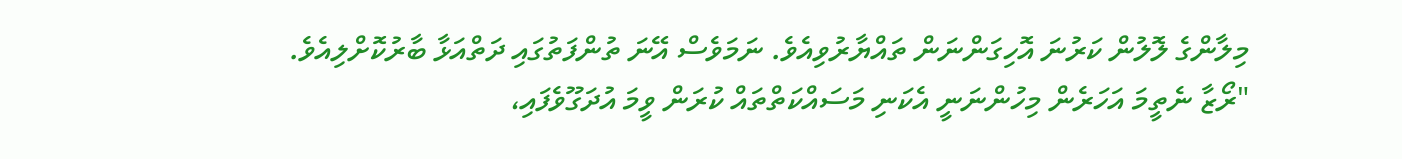މިލާންގެ ލޮލުން ކަރުނަ އޮހިގަންނަން ތައްޔާރުވިއެވެ. ނަމަވެސް އޭނަ ތުންފަތުގައި ދަތްއަޅާ ބާރުކޮށްލިއެވެ.
"ރޯޒާ ނެތީމަ އަހަރެން މިހުންނަނީ އެކަނި މަސައްކަތްތައް ކުރަން ވީމަ އުދަގޫވެފައި،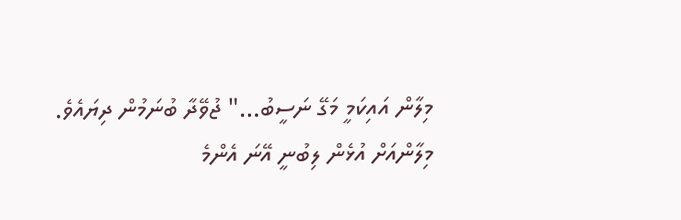މިލާން އައިކަމީ މަގޭ ނަސީބު..." ޖުވޭދާ ބުނަމުން ދިޔައެވެ.
މިލާންއަށް އުޅެން ލިބުނީ އޭނަ އެންމެ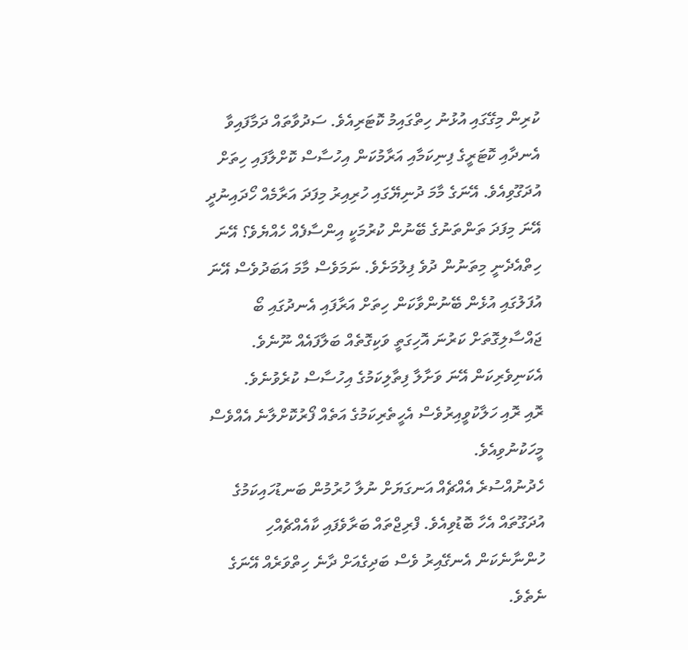ކުރިން މިގޭގައި އުޅުނު ހިތްގައިމު ކޮޓަރިއެވެ. ސަދުވާތައް ދަމާފައިވާ އެނދާއި ކޮޓަރީގެ ފިނިކަމާއި އަރާމުކަން އިހުސާސް ކޮށްލާފައި ހިތަށް އުދަގޫވިއެވެ. އޭނަގެ މާމަ ދުނިޔޭގައި ހުރިއިރު މިފަދަ އަރާމެއް ހޯދައިނުދީ އޭނަ މިފަދަ ތަންތަނުގެ ބޭނުން ކުރުމަކީ އިންސާފެއް ހެއްޔެވެ؟ އޭނަ ހިތްއެދެނީ މިތަނުން ދުވެ ފިލުމަށެވެ. ނަމަވެސް މާމަ އަބަދުވެސް އޭނަ އުފަލުގައި އުޅެން ބޭނުންވާކަން ހިތަށް އަރާފައި އެނދުގައި ބޯ ޖައްސާލިގޮތަށް ކަރުނަ އޮހިގަތީ ވަކިގޮތެއް ބަލާފައެއް ނޫނެވެ. އެކަނިވެރިކަން އޭނަ ވަށާލާ ފިތާލިކަމުގެ އިހުސާސް ކުރެވުނެވެ.
ރޮއި ރޮއި ހަލާކުވީއިރުވެސް އެހީތެރިކަމުގެ އަތެއް ފޯރުކޮށްލާނެ އެއްވެސް މީހަކުނުވިއެވެ.
ހެދުނުއްސުރެ އެއްޗެއް އަނގަޔަށް ނުލާ ހުރުމުން ބަނޑުހައިކަމުގެ އުދަގޫތައް އެހާ ބޮޑުވިއެވެ. ފްރިޖްތައް ބަރާވެފައި ކާއެއްޗެއްހި ހުންނާނެކަން އެނގޭއިރު ވެސް ބަދިގެއަށް ދާނެ ހިތްވަރެއް އޭނަގެ ނެތެވެ.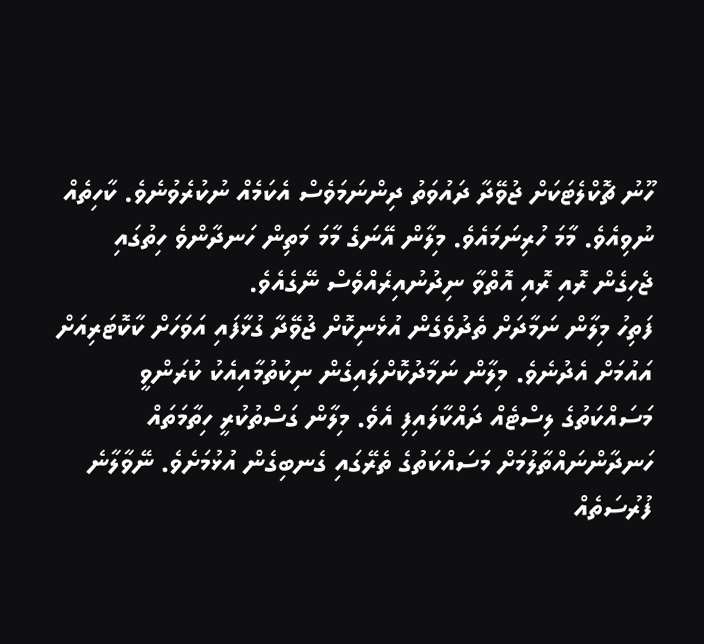ހޫނު ޗޮކްލެޓަކަށް ޖުވޭދާ ދައުވަތު ދިންނަމަވެސް އެކަމެއް ނުކުރެވުނެވެ. ކާހިތެއް ނުވިއެވެ. މާމަ ހުރިނަމައެވެ. މިލާން އޭނަގެ މާމަ މަތިން ހަނދާންވެ ހިތުގައި ޖެހިގެން ރޮއި ރޮއި އޮތްވާ ނިދުނުއިރެއްވެސް ނޭގެއެވެ.
ފަތިހު މިލާން ނަމާދަށް ތެދުވެގެން އުޅެނިކޮށް ޖުވޭދާ ގުޅާފައި އަވަހަށް ކާކޮޓަރިއަށް އައުމަށް އެދުނެވެ. މިލާން ނަމާދުކޮށްލައިގެން ނިކުތުމާއިއެކު ކުރަންވީ މަސައްކަތުގެ ލިސްޓެއް ދައްކާލައިފި އެވެ. މިލާން ގަސްތުކުރީ ހިތާމަތައް ހަނދާންނައްތާލުމަށް މަސައްކަތުގެ ތެރޭގައި ގެނބިގެން އުޅުމަށެވެ. ނޭވާލާނެ ފުރުސަތެއް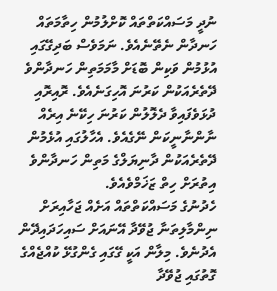ނުދީ މަސައްކަތްތައް ކޮށްލުމުން ހިތާމަތައް ހަނދާން ނެތޭނެއެވެ. ނަމަވެސް ބަދިގޭގައި އުޅުމުން ވަކިން ބޮޑަށް މާމަމަތިން ހަނދާންވެ ދޭތެރެއަކުން ކަރުނަ އޮހިގަނެއެވެ. ރޮއިރޮއި ދުޅަވެފައިވާ ދެލޮލުން ކަރުނަ ހިކޭނެ އިރެއް ނާންނާނީކަން ނޭގެއެވެ. އެހާލުގައި އުޅެމުން ދޭތެރެއަކުން ދާނިޔަލްގެ މަތިން ހަނދާންވެ އިތުރަށް ހިތް ޒަޚަމްވެއެވެ.
ހެދުނުގެ މަސައްކަތްތައް އަށެއް ޖަހާއިރަށް ނިންމާލިތަނާ ޖުވޭދާ އޭނައަށް ސައިހަދައިދޭން އެދުނެވެ. މިލާން އަކީ ގޭގައި ގެންގުޅޭ ކުއްޖެއްގެ ގޮތުގައި ޖުވޭދާ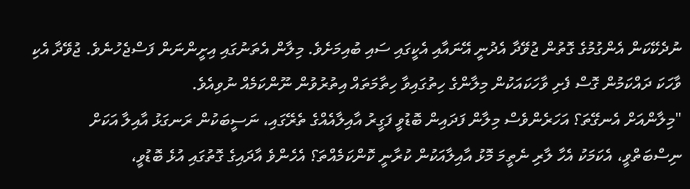ނުދެކޭކަން އެންގުމުގެ ގޮތުން ޖުވޭދާ އެދުނީ އޭނައާއި އެކީގައި ސައި ބުއިމަށެވެ. މިލާން އެތަނުގައި އިށީންނަން ފަސްޖެހުނެވެ. ޖުވޭދާ އެކި ވާހަކަ ދައްކަމުން ގޮސް ފެށި ވާހަކައަކުން މިލާންގެ ހިތުގައިވާ ހިތާމަތައް އިތުރުވުން ނޫންކަމެއް ނުވިއެވެ.
"މިލާންއަށް އެނގޭތަ؟ އަހަރެންވެސް މިލާން ފަދައިން ބޮޑުވީ ފަގީރު އާއިލާއެއްގެ ތެރޭގައި، ނަސީބަކުން ރަނގަޅު އާއިލާ އަކަށް ނިސްބަތްވީ، އެކަމަކު އެހާ ލާރި ނެތީމަ މޮޅު އާއިލާއަކުން ކުރާނީ ކޮންކަމެއްތަ؟ އެހެންވެ އާދައިގެ ގޮތުގައި އުޅެ ބޮޑުވީ،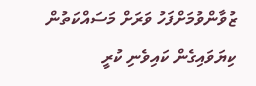ޒުވާންވުމަށްފަހު ވަރަށް މަސައްކަތުން ކިޔަވައިގެން ކައިވެނި ކުރީ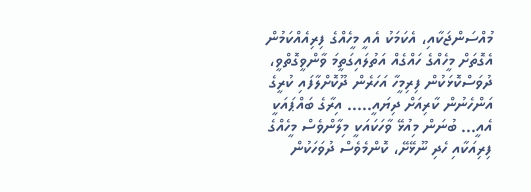މުއްސަންޖަކާއި، އެކަމަކު އެއީ މީހެއްގެ ފިރިއެއްކަމުން އެގޮތަށް މީހެއްގެ ހައްގެއް އަތުލައިގަތީމަ ވާންވީގޮތްވީ، ދުވަސްކޮޅަކުން ފިރިމީހާ އަހަރެން ދޫކޮށްލާފައި ކުރީގެ އަންހެނުން ކާރިއަށް ދިޔައީ..... އިރާގެ ބައްޕައަކީ އެއީ... ބުނަން މިއުޅޭ ވާހަކައަކީ މިލާންވެސް މީހެއްގެ ފިރިއަކާއި ހެދި ނޫޅޭށޭ، ކޮންމެވެސް ދުވަހަކުން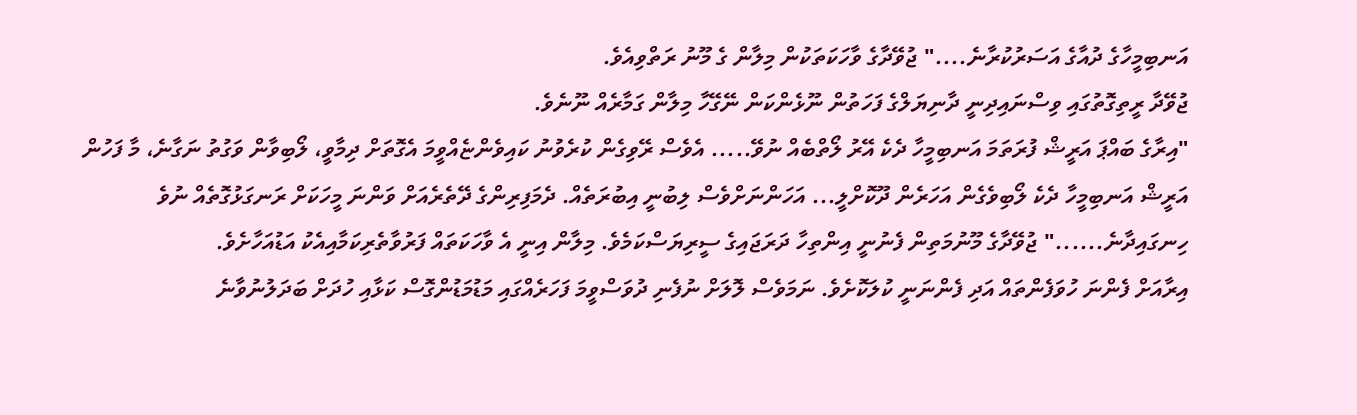އަނބިމީހާގެ ދުއާގެ އަސަރުކުރާނެ...." ޖުވޭދާގެ ވާހަކަތަކުން މިލާން ގެ މޫނު ރަތްވިއެވެ.
ޖުވޭދާ ރީތިގޮތުގައި ވިސްނައިދިނީ ދާނިޔަލްގެ ފަހަތުން ނޫޅެންކަން ނޭގޭހާ މިލާން ގަމާރެއް ނޫނެވެ.
"އިރާގެ ބައްޕަ އަރީޝް ފުރަތަމަ އަނބިމީހާ ދެކެ އޭރު ލޯތްބެއް ނުވޭ..... އެވެސް ރޭވިގެން ކުރެވުނު ކައިވެންޏެއްވީމަ އެގޮތަށް ދިމާވީ، ލޯބިވާން ވަގުތު ނަގާނެ، މާ ފަހުން އަރީޝް އަނބިމީހާ ދެކެ ލޯބިވެގެން އަހަރެން ދޫކޮށްލީ... އަހަންނަށްވެސް ލިބުނީ އިބުރަތެއް. ދެމަފިރިންގެ ދޭތެރެއަށް ވަންނަ މީހަކަށް ރަނގަޅުގޮތެއް ނުވެ ހިނގައިދާނެ......" ޖުވޭދާގެ މޫނުމަތިން ފެނުނީ އިންތިހާ ދަރަޖައިގެ ސީރިޔަސްކަމެވެ. މިލާން އިނީ އެ ވާހަކަތައް ފަރުވާތެރިކަމާއިއެކު އަޑުއަހާށެވެ.
އިރާއަށް ފެންނަ ހުވަފެންތައް އަދި ފެންނަނީ ކުލަކޮށެވެ. ނަމަވެސް ލޮލަށް ނުފެނި ދުވަސްވީމަ ފަހަރެއްގައި މަޑުމަޑުންގޮސް ކަޅާއި ހުދަށް ބަދަލުނުވާނެ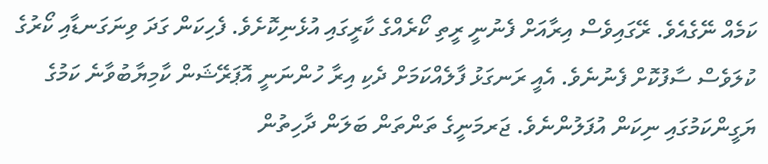ކަމެއް ނޭގެއެވެ. ރޭގައިވެސް އިރާއަށް ފެނުނީ ރީތި ކޯރެއްގެ ކާރީގައި އުޅެނިކޮށެވެ. ފެހިކަން ގަދަ ވިނަގަނޑާއި ކޯރުގެ ކުލަވެސް ސާފުކޮށް ފެނުނެވެ. އެއީ ރަނގަޅު ފާލެއްކަމަށް ދެކި އިރާ ހުންނަނީ އޮޕަރޭޝަން ކާމިޔާބުވާނެ ކަމުގެ ޔަގީންކަމުގައި ނިކަން އުފަލުންނެވެ. ޖަރމަނީގެ ތަންތަން ބަލަން ދާހިތުން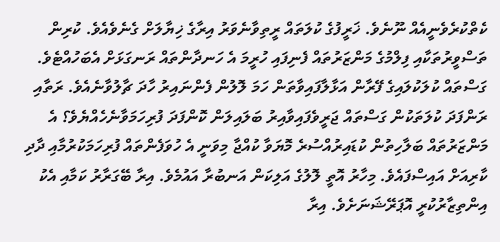ކެތްކުރެވެނީއެއް ނޫނެވެ. ޚަރީފުގެ ކުލަތައް ރީތިވާނެވަރު އިރާގެ ޚިޔާލަށް ގެނެވެއެވެ. ކުރިން ތަސްވީރުތަކާއި ފިލްމުގެ މަންޒަރުތައް ފެނިފައި ހުރީމަ އެ ހަނދާންތައް ރަނގަޅަށް އެބަހުއްޓެވެ. ގަސްތައް ކުލަކުލައިގެ ފޭރާން އަޅާލާފައިވާތަން ހަމަ ލޮލުން ފެންނައިރު ހާދަ ޗާލުވާނެއެވެ. ރަތާއި ރަންފަދަ ކުލަތަކުން ގަސްތައް ޖަރީވެފައިވާއިރު ބަލައިލަން ކޮންފަދަ ފުރިހަމަވާނެހެއްޔެވެ؟ އެ މަންޒަރުތައް ބަލާހިތުން ކުޑައިރުއްސުރެ މޮޔަވާ ކުއްޖާ މިވަނީ އެ ހުވަފެންތައް ފުރިހަމަކުރުމާއި ދާދި ކާރިއަށް އައިސްފައެވެ. މިހާރު އޮތީ ލޮލުގެ އަލިކަން އަނބުރާ އައުމެވެ. އިރާ ބޭގަރާރު ކަމާއި އެކު އިންތިޒާރުކުރީ އޮޕަރޭޝަނަށެވެ. އިރާ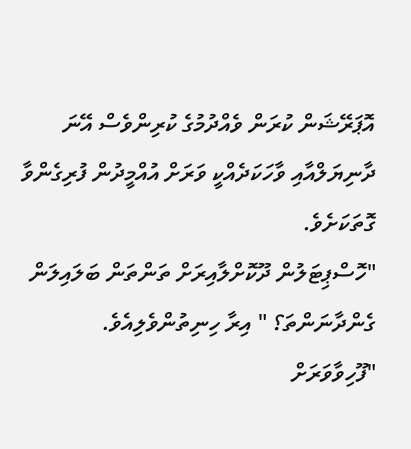އޮޕަރޭޝަން ކުރަން ވެއްދުމުގެ ކުރިންވެސް އޭނަ ދާނިޔަލްއާއި ވާހަކަދެއްކީ ވަރަށް އުއްމީދުން ފުރިގެންވާ ގޮތަކަށެވެ.
"ހޮސްޕިޓަލުން ދޫކޮށްލާއިރަށް ތަންތަން ބަލައިލަން ގެންދާނަންތަ؟ " އިރާ ހިނިތުންވެލިއެވެ.
"ފޫހިވާވަރަށް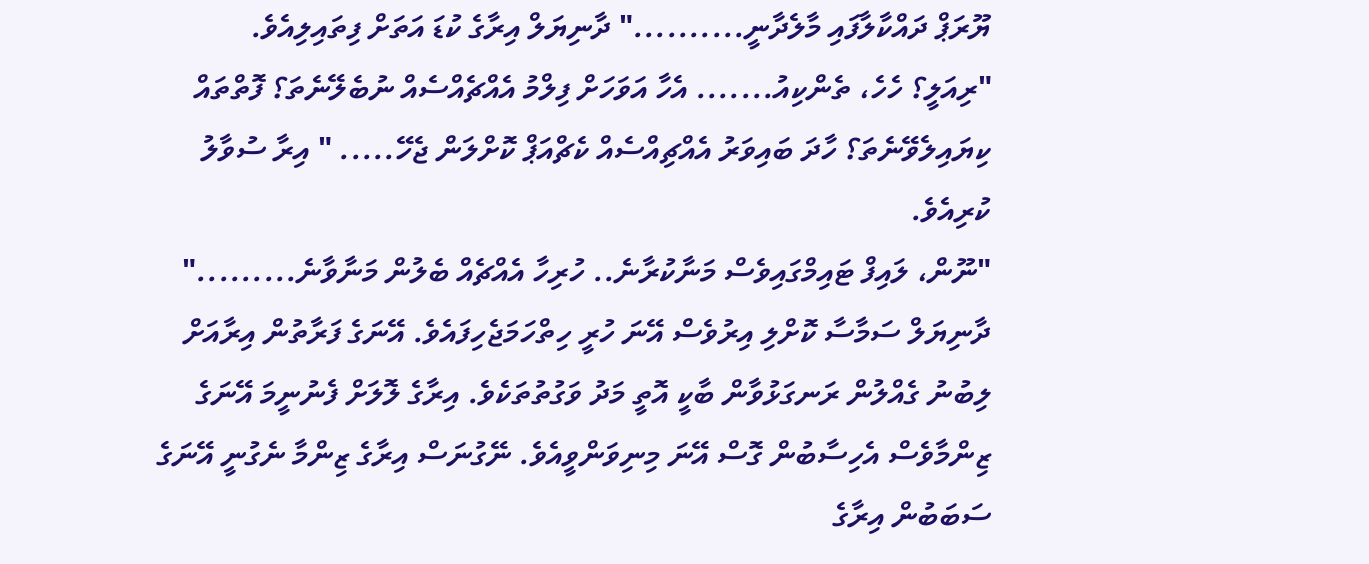ޔޫރަޕް ދައްކާލާފައި މާލެދާނީ.........." ދާނިޔަލް އިރާގެ ކުޑަ އަތަށް ފިތައިލިއެވެ.
"ރިއަލީ؟ ހެހެ، ތެންކިއު....... އެހާ އަވަހަށް ފިލްމު އެއްޗެއްސެއް ނުބެލޭނެތަ؟ ފޮތްތައް ކިޔައިލެވޭނެތަ؟ ހާދަ ބައިވަރު އެއްޗިއްސެއް ކެޗްއަޕް ކޮށްލަން ޖެހޭ..... " އިރާ ސުވާލު ކުރިއެވެ.
"ނޫން، ލައިފް ޓައިމްގައިވެސް މަނާކުރާނެ.. ހުރިހާ އެއްޗެއް ބެލުން މަނާވާނެ........." ދާނިޔަލް ސަމާސާ ކޮށްލި އިރުވެސް އޭނަ ހުރީ ހިތްހަމަޖެހިފައެވެ. އޭނަގެ ފަރާތުން އިރާއަށް ލިބުނު ގެއްލުން ރަނގަޅުވާން ބާކީ އޮތީ މަދު ވަގުތުތަކެވެ. އިރާގެ ލޮލަށް ފެނުނީމަ އޭނަގެ ޒިންމާވެސް އެހިސާބުން ގޮސް އޭނަ މިނިވަންވީއެވެ. ނޭގުނަސް އިރާގެ ޒިންމާ ނެގުނީ އޭނަގެ ސަބަބުން އިރާގެ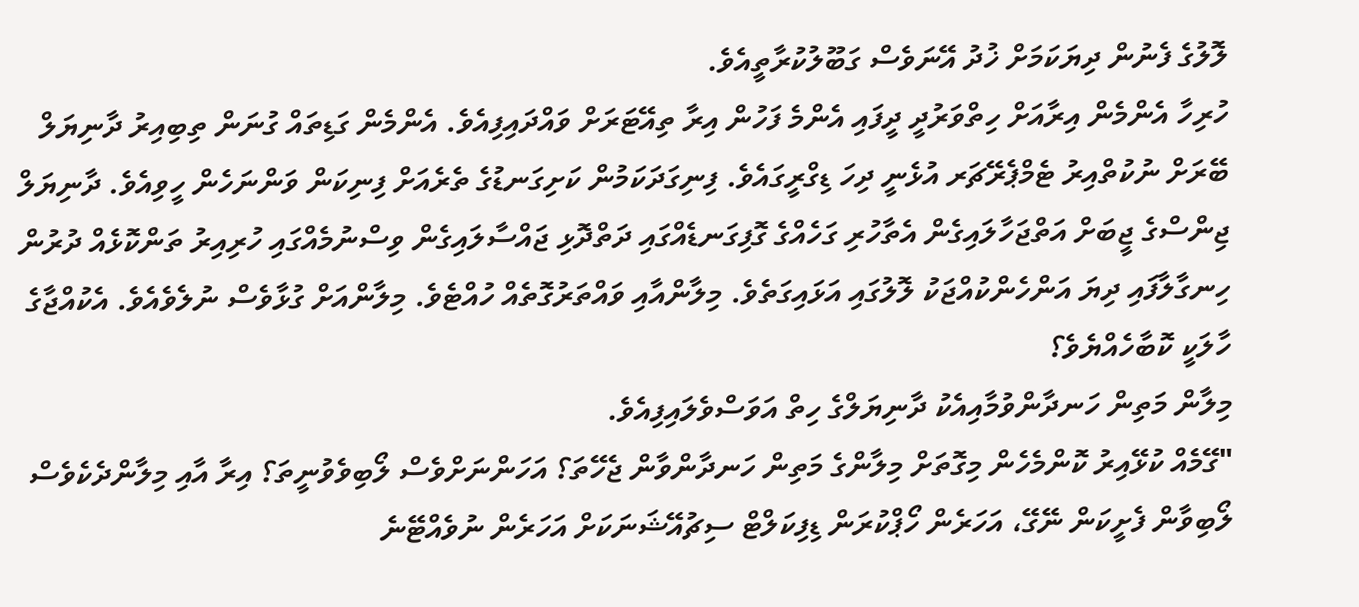ލޮލުގެ ފެނުން ދިޔަކަމަށް ޚުދު އޭނަވެސް ގަބޫލުކުރާތީއެވެ.
ހުރިހާ އެންމެން އިރާއަށް ހިތްވަރުދީ ދީފައި އެންމެ ފަހުން އިރާ ތިއޭޓަރަށް ވައްދައިފިއެވެ. އެންމެން ގަޑިތައް ގުނަން ތިބިއިރު ދާނިޔަލް ބޭރަށް ނުކުތްއިރު ޓެމްޕެރޭޗަރ އުޅެނީ ދިހަ ޑިގްރީގައެވެ. ފިނިގަދަކަމުން ކަށިގަނޑުގެ ތެރެއަށް ފިނިކަން ވަންނަހެން ހީވިއެވެ. ދާނިޔަލް ޖިންސްގެ ޖީބަށް އަތްޖަހާލައިގެން އެތާހުރި ގަހެއްގެ ގޮފިގަނޑެއްގައި ދަތްދޮޅި ޖައްސާލައިގެން ވިސްނުމެއްގައި ހުރިއިރު ތަންކޮޅެއް ދުރުން ހިނގާލާފައި ދިޔަ އަންހެންކުއްޖަކު ލޮލުގައި އަޅައިގަތެވެ. މިލާންއާއި ވައްތަރުގޮތެއް ހުއްޓެވެ. މިލާންއަށް ގުޅާވެސް ނުލެވެއެވެ. އެކުއްޖާގެ ހާލަކީ ކޮބާހެއްޔެވެ؟
މިލާން މަތިން ހަނދާންވުމާއިއެކު ދާނިޔަލްގެ ހިތް އަވަސްވެލައިފިއެވެ.
"ގޭމެއް ކުޅޭއިރު ކޮންމެހެން މިގޮތަށް މިލާންގެ މަތިން ހަނދާންވާން ޖެހޭތަ؟ އަހަންނަށްވެސް ލޯބިވެވުނީތަ؟ އިރާ އާއި މިލާންދެކެވެސް ލޯބިވާން ފެށީކަން ނޭގޭ، އަހަރެން ހޯޕްކުރަން ޑިފިކަލްޓް ސިޗުއޭޝަނަކަށް އަހަރެން ނުވެއްޓޭނެ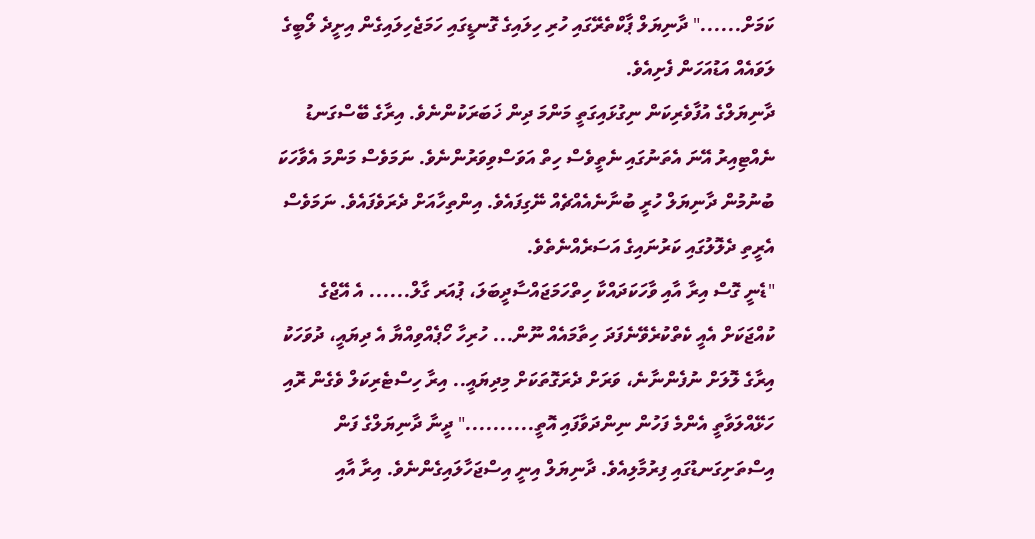ކަމަށް......" ދާނިޔަލް ޕާކްތެރޭގައި ހުރި ހިލައިގެ ގޮނޑީގައި ހަމަޖެހިލައިގެން އިށީދެ ލޯބީގެ ލަވައެއް އަޑުއަހަން ފެށިއެވެ.
ދާނިޔަލްގެ އުފާވެރިކަން ނިގުޅައިގަތީ މަންމަ ދިން ޚަބަރަކުންނެވެ. އިރާގެ ބޭސްގަނޑު ނެއްޓިއިރު އޭނަ އެތަނުގައި ނެތީވެސް ހިތް އަވަސްވިވަރުންނެވެ. ނަމަވެސް މަންމަ އެވާހަކަ ބުނުމުން ދާނިޔަލް ހުރީ ބުނާނެއެއްޗެއް ނޭގިފައެވެ. އިންތިހާއަށް ދެރަވެފައެވެ. ނަމަވެސް އެރީތި ދެލޮލުގައި ކަރުނައިގެ އަސަރެއްނެތެވެ.
"ޑެނީ ގޮސް އިރާ އާއި ވާހަކަދައްކާ ހިތްހަމަޖައްސާދީބަލަ، ޕުއަރ ގާލް...... އެ އޭޖްގެ ކުއްޖަކަށް އެއީ ކެތްކުރެވޭނެފަދަ ހިތާމައެއް ނޫން... ހުރިހާ ހޯޕެއްވިއްޔާ އެ ދިޔައީ، ދުވަހަކު އިރާގެ ލޮލަށް ނުފެންނާނެ، ވަރަށް ދެރަގޮތަކަށް މިދިޔައީ.. އިރާ ހިސްޓެރިކަލް ވެގެން ރޮއި ހަޅޭއްލަވާތީ އެންމެ ފަހުން ނިންދަވާފައި އޮތީ.........." ދީނާ ދާނިޔަލްގެ ފަން އިސްތަށިގަނޑުގައި ފިރުމާލިއެވެ. ދާނިޔަލް އިނީ އިސްޖަހާލައިގެންނެވެ. އިރާ އާއި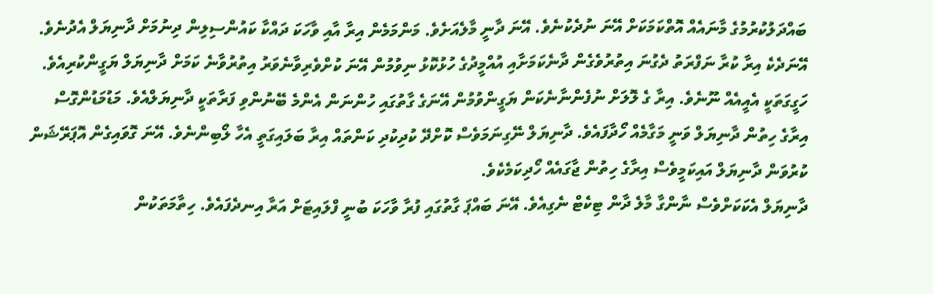ބައްދަލުކުރުމުގެ މާނައެއް އޮތްކަމަކަށް އޭނަ ނުދެކުނެވެ. އޭނަ ދާނީ މާލެއަށެވެ. މަންމަމެން އިރާ އާއި ވާހަކަ ދައްކާ ކައުންސިލިން ދިނުމަށް ދާނިޔަލް އެދުނެވެ. އޭނަދެކެ އިރާ ކުރާ ނަފްރަތު ދެގުނަ އިތުރުވެގެން ދާނެކަމަށާއި އުއްމީދުގެ ހުޅުކޮޅު ނިވުމުން އޭނަ ކުށްވެރިވާނެވަރު އިތުރުވާނެ ކަމަށް ދާނިޔަލް ޔަގީންކުރިއެވެ.
ހަގީގަތަކީ އެއީއެއް ނޫނެވެ. އިރާ ގެ ލޮލަށް ނުފެންނާނެކަން ޔަގީންވުމުން އޭނަގެ ގާތުގައި ހުންނަން އެންމެ ބޭނުންވި ފަރާތަކީ ދާނިޔަލްއެވެ. މަޑުމަޑުންގޮސް އިރާގެ ހިތުން ދާނިޔަލް ވަނީ މަގާމެއް ހޯދާފައެވެ. ދާނިޔަލް ނޭގިނަމަވެސް ކޮށްދޭ ކުދިކުދި ކަންތައް އިރާ ބަލައިގަތީ އެހާ ލޯބިންނެވެ. އޭނަ ގޮވައިގެން އޮޕަރޭޝަން ކުރުވަން ދާނިޔަލް އައިކަމީވެސް އިރާގެ ހިތުން ޖާގައެއް ހޯދިކަމެކެވެ.
ދާނިޔަލް އެކަކަށްވެސް ނާންގާ މާލެ ދާން ޓިކެޓް ނެގިއެވެ. އޭނަ ބައްޕަ ގާތުގައި ފުރާ ވާހަކަ ބުނީ ފްލައިޓަށް އަރާ އިނދެފައެވެ. ހިތާމަތަކުން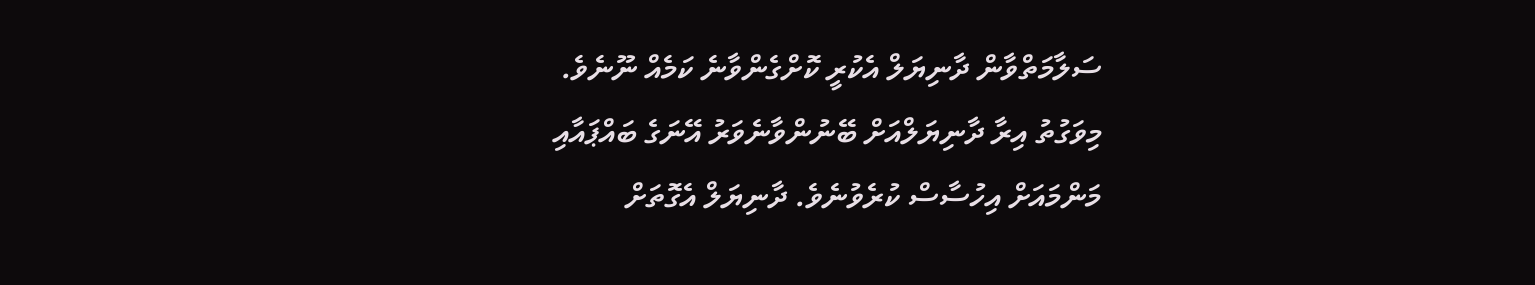ސަލާމަތްވާން ދާނިޔަލް އެކުރީ ކޮށްގެންވާނެ ކަމެއް ނޫނެވެ. މިވަގުތު އިރާ ދާނިޔަލްއަށް ބޭނުންވާނެވަރު އޭނަގެ ބައްޕައާއި މަންމައަށް އިހުސާސް ކުރެވުނެވެ. ދާނިޔަލް އެގޮތަށް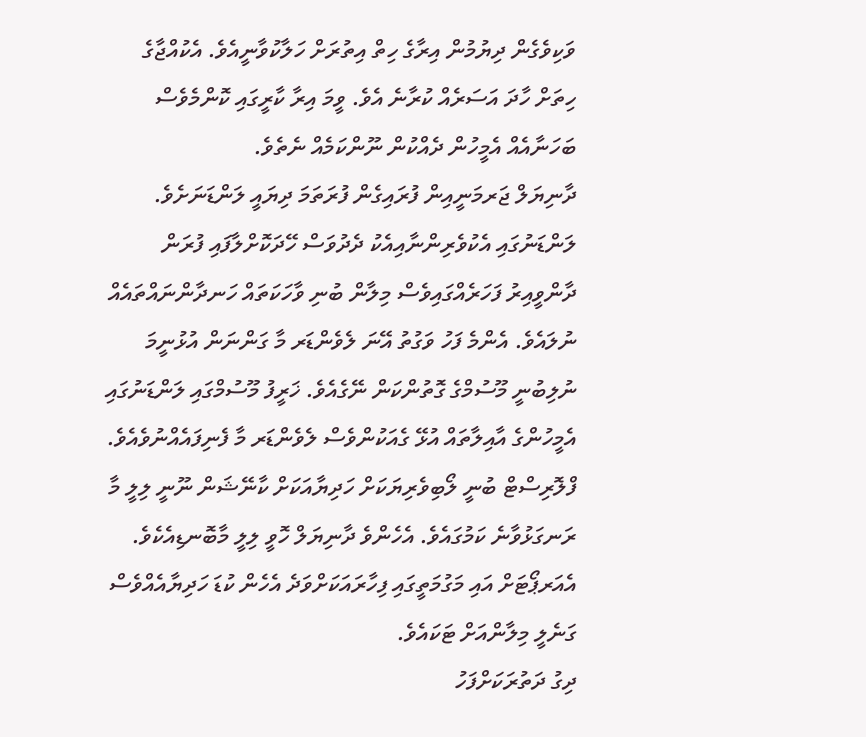ވަކިވެގެން ދިޔުމުން އިރާގެ ހިތް އިތުރަށް ހަލާކުވާނީއެވެ. އެކުއްޖާގެ ހިތަށް ހާދަ އަސަރެއް ކުރާނެ އެވެ. ވީމަ އިރާ ކާރީގައި ކޮންމެވެސް ބަހަނާއެއް އެމީހުން ދެއްކުން ނޫންކަމެއް ނެތެވެ.
ދާނިޔަލް ޖަރމަނީއިން ފުރައިގެން ފުރަތަމަ ދިޔައީ ލަންޑަނަށެވެ. ލަންޑަނުގައި އެކުވެރިންނާއިއެކު ދެދުވަސް ހޭދަކޮށްލާފައި ފުރަން ދާންވީއިރު ފަހަރެއްގައިވެސް މިލާން ބުނި ވާހަކަތައް ހަނދާންނައްތައެއް ނުލައެވެ. އެންމެ ފަހު ވަގުތު އޭނަ ލެވެންޑަރ މާ ގަންނަން އުޅުނީމަ ނުލިބުނީ މޫސުމްގެ ގޮތުންކަން ނޭގެއެވެ. ޚަރީފު މޫސުމްގައި ލަންޑަނުގައި އެމީހުންގެ އާއިލާތައް އުޅޭ ގެއަކުންވެސް ލެވެންޑަރ މާ ފެނިފައެއްނުވެއެވެ. ފްލޮރިސްޓް ބުނީ ލޯބިވެރިޔަކަށް ހަދިޔާއަކަށް ކާނޭޝަން ނޫނީ ލިލީ މާ ރަނގަޅުވާނެ ކަމުގައެވެ. އެހެންވެ ދާނިޔަލް ހޮވީ ލިލީ މާބޮނޑިއެކެވެ. އެއަރޕޯޓަށް އައި މަގުމަތީގައި ފިހާރައަކަށްވަދެ އެހެން ކުޑަ ހަދިޔާއެއްވެސް ގަނެލީ މިލާންއަށް ޓަކައެވެ.
ދިގު ދަތުރަކަށްފަހު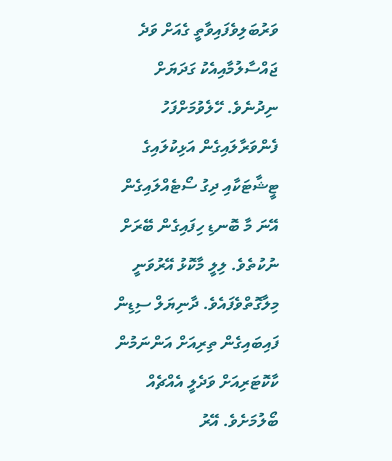ވަރުބަލިވެފައިވާތީ ގެއަށް ވަދެ ޖައްސާލުމާއިއެކު ގަދަޔަށް ނިދުނެވެ. ހޭލެވުމަށްފަހު ފެންވަރާލައިގެން އަޅިކުލައިގެ ޓީޝާޓަކާއި ދިގު ސޯޓެއްލައިގެން އޭނަ މާ ބޮނޑި ހިފައިގެން ބޭރަށް ނުކުތެވެ. ލިލީ މާކޮޅު އޭރުވަނީ މިލާގޮތްވެފައެވެ. ދާނިޔަލް ސިޑިން ފައިބައިގެން ތިރިއަށް އަންނަމުން ކާކޮޓަރިއަށް ވަދެލީ އެއްޗެއް ބޯލުމަށެވެ. އޭރު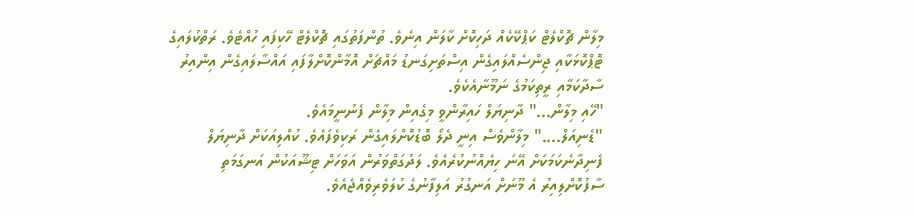މިލާން ޗޮކްލެޓް ކަޕްކޭކެއް ދަހިކޮށް ކާލަން އިނެވެ. ތުންފަތުގައި ޗޮކްލެޓް ހޭކިފައި ހުއްޓެވެ. ރަތްކުލައިގެ ޓޮޕްކޮޅަކާއި ޖިންސެއްލައިގެން އިސްތަށިގަނޑު މައްޗަށް އޮމާންކޮށްލާފައި އައްސާލައިގެން އިންއިރު ސާދާކަމާއި ރީތިކަމުގެ ނަމޫނާއެކެވެ.
"ހޭއި މިލާން..." ދާނިޔަލް ހައިރާންވީ މިގެއިން މިލާން ފެނުނީމައެވެ.
"ޑެނިއަލް...." މިލާންވެސް އިނީ ދެލޯ ބޮޑުކޮށްލައިގެން ރަކިވެފައެވެ. ކުއްލިއަކަށް ދާނިޔަލް ފެނިދާނެކަމަކަށް އޭނަ ހިޔެއްނުކުރެއެވެ. ލަދުގަތްވަރުން އަވަހަށް ޓިޝޫއަކުން އަނގަމަތި ސާފުކޮށްލިއިރު އެ މޫނަށް އަނގުރު އަލިފާނުގެ ކުލަވެރިވެއްޖެއެވެ.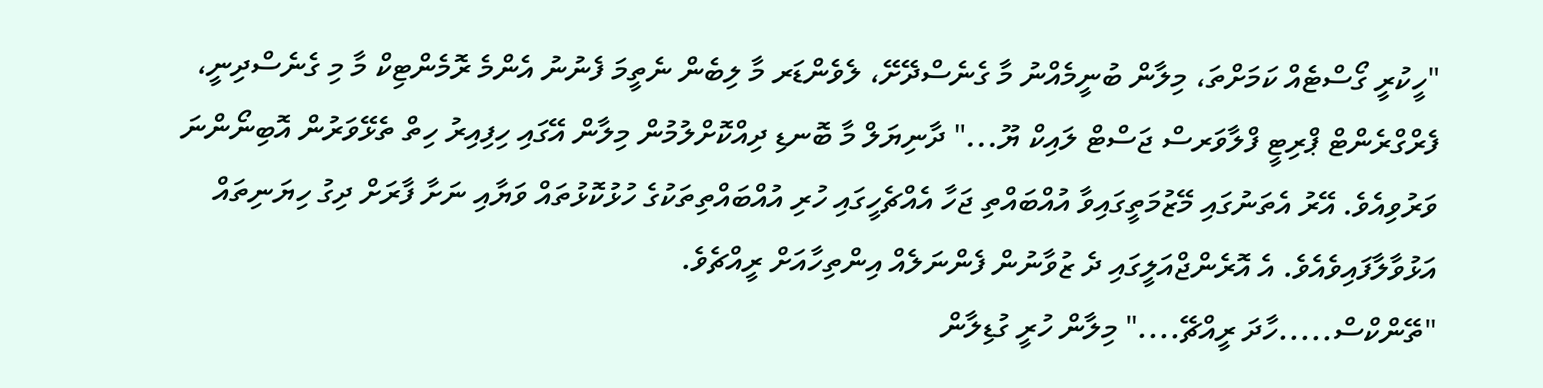"ހީކުރީ ގޯސްޓެއް ކަމަށްތަ، މިލާން ބުނީމެއްނު މާ ގެނެސްދޭށޭ، ލެވެންޑަރ މާ ލިބެން ނެތީމަ ފެނުނު އެންމެ ރޮމެންޓިކް މާ މި ގެނެސްދިނީ، ފެރްގްރެންޓް ޕްރިޓީ ފްލާވަރސް ޖަސްޓް ލައިކް ޔޫ..." ދާނިޔަލް މާ ބޮނޑި ދިއްކޮށްލުމުން މިލާން އޭގައި ހިފިއިރު ހިތް ތެޅޭވަރުން އޮބިނޯންނަ ވަރުވިއެވެ. އޭރު އެތަނުގައި މޭޒުމަތީގައިވާ އުއްބައްތި ޖަހާ އެއްޗެހީގައި ހުރި އުއްބައްތިތަކުގެ ހުޅުކޮޅުތައް ވަޔާއި ނަށާ ފާރަށް ދިގު ހިޔަނިތައް އަޅުވާލާފައިވެއެވެ. އެ އޮރެންޖްއަލީގައި ދެ ޒުވާނުން ފެންނަލެއް އިންތިހާއަށް ރީއްޗެވެ.
"ތޭންކްސް.....ހާދަ ރީއްޗޭ...." މިލާން ހުރީ ގުޑިލާން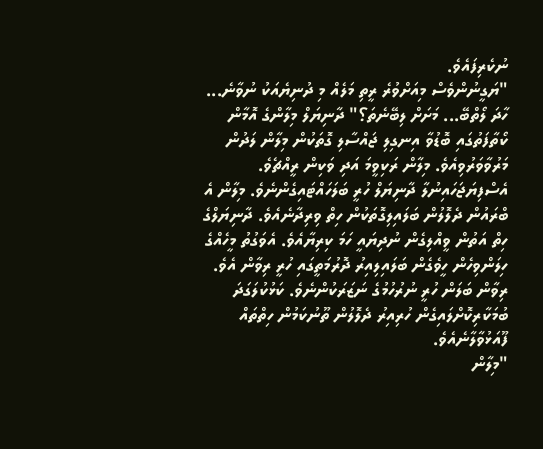ނުކެރިފައެވެ.
"ޔަގީނުންވެސް މިއަށްވުރެ ރީތި މަލެއް މި ދުނިޔެއަކު ނުވާނެ... ހާދަ ލޯތްބޭ... މަށަށް ލިބޭނެތަ؟" ދާނިޔަލް މިލާންގެ އޮމާން ކޯތާފަތުގައި ބޮޑުވާ އިނގިލި ޖައްސާލި ގޮތަކުން މިލާން ލަދުން މަރުވާވަރުވިއެވެ. މިލާން ރަކިވީމަ އަދި ވަކިން ރީއްޗެވެ. އެސްފިޔަޖަހައިނުލާ ދާނިޔަލް ހުރީ ބަލަހައްޓައިގެންނެވެ. މިލާން އެ ބްރައުން ދެލޮލުން ބަލައިލިގޮތަކުން ހިތް ވިރިދާނެއެވެ. ދާނިޔަލްގެ ހިތް އަތުން ވީއްލިގެން ނުދިޔައީ ހަމަ ކިރިޔާއެވެ. އެވަގުތު މީހެއްގެ ހިލަންވިހެން ހީވެގެން ބަލައިލިއިރު ދޮރުމަތީގައި ހުރީ ރިވާން އެވެ. ރިވާން ބަލަން ހުރީ ނުރުހުމުގެ ނަޒަރަކުންނެވެ. ކަޅުކުލަގަދަ ބުމަކާރިކޮށްލައިގެން ހުރިއިރު ދެލޮލުން ތޫނުކަމުން ހިތްތައް ފޫއަޅުވާލާނެއެވެ.
"މިލާން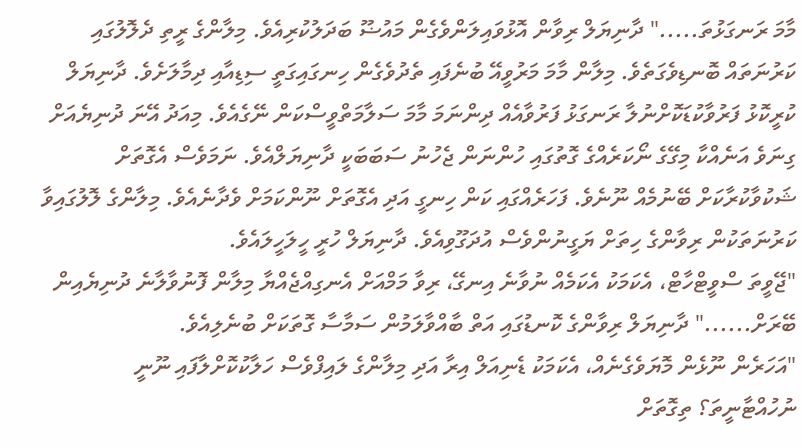މާމަ ރަނގަޅުތަ....." ދާނިޔަލް ރިވާން އޮޅުވައިލަންވެގެން މައުޟޫ ބަދަލުކުރިއެވެ. މިލާންގެ ރީތި ދެލޮލުގައި ކަރުނަތައް ބޮނޑިވެގަތެވެ. މިލާން މާމަ މަރުވީއޭ ބުނެފައި ތެދުވެގެން ހިނގައިގަތީ ސިޑިއާއި ދިމާލަށެވެ. ދާނިޔަލް ކުރީކޮޅު ފަރުވާކުޑަކޮށްނުލާ ރަނގަޅު ފަރުވާއެއް ދިންނަމަ މާމަ ސަލާމަތްވީސްކަން ނޭގެއެވެ. މިއަދު އޭނަ ދުނިޔެއަށް ގިނަވެ އަނެއްކާ މިގޭގެ ނޯކަރެއްގެ ގޮތުގައި ހުންނަން ޖެހުނު ސަބަބަކީ ދާނިޔަލްއެވެ. ނަމަވެސް އެގޮތަށް ޝަކުވާކުރާކަށް ބޭނުމެއް ނޫނެވެ. ފަހަރެއްގައި ކަން ހިނގީ އަދި އެގޮތަށް ނޫންކަމަށް ވެދާނެއެވެ. މިލާންގެ ލޮލުގައިވާ ކަރުނަތަކުން ރިވާންގެ ހިތަށް ޔަގީނުންވެސް އުދަގޫވިއެވެ. ދާނިޔަލް ހުރީ ހީލަހީލައެވެ.
"ޖޭވީތަ ސްވީޓްހާޓް، އެކަމަކު އެކަމެއް ނުވާނެ އިނގޭ، ރިވާ މަމްއަށް އެނގިއްޖެއްޔާ މިލާން ފޮނުވާލާނެ ދުނިޔެއިން ބޭރަށް......" ދާނިޔަލް ރިވާންގެ ކޮނޑުގައި އަތް ބާއްވާލަމުން ސަމާސާ ގޮތަކަށް ބުނެލިއެވެ.
"އަހަރެން ނޫޅެން މޮޔަވެގެނެއް، އެކަމަކު ޑެނިއަލް އިރާ އަދި މިލާންގެ ލައިފްވެސް ހަލާކުކޮށްލާފައި ނޫނީ ނުހުއްޓާނީތަ؟ ތިގޮތަށް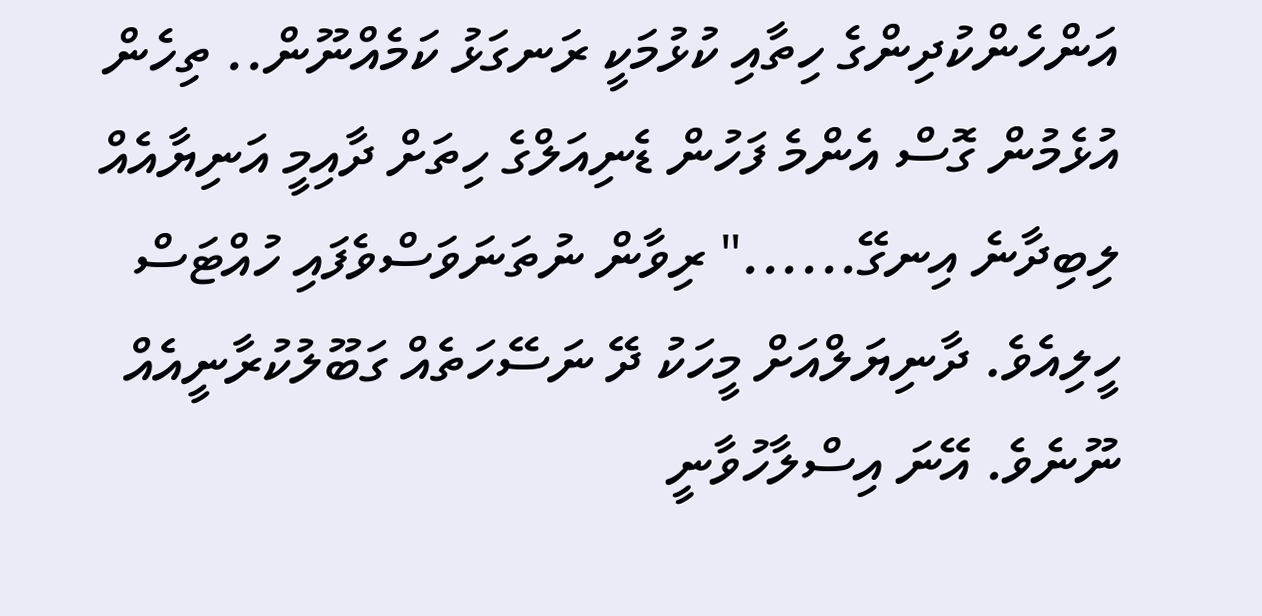އަންހެންކުދިންގެ ހިތާއި ކުޅުމަކީ ރަނގަޅު ކަމެއްނޫން.. ތިހެން އުޅެމުން ގޮސް އެންމެ ފަހުން ޑެނިއަލްގެ ހިތަށް ދާއިމީ އަނިޔާއެއް ލިބިދާނެ އިނގޭ......" ރިވާން ނުތަނަވަސްވެފައި ހުއްޓަސް ހީލިއެވެ. ދާނިޔަލްއަށް މީހަކު ދޭ ނަސޭހަތެއް ގަބޫލުކުރާނީއެއް ނޫނެވެ. އޭނަ އިސްލާހުވާނީ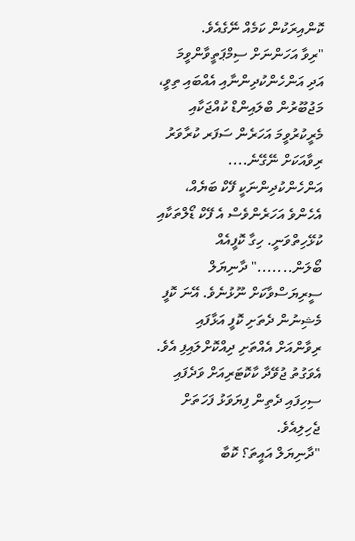ކޮންއިރަކުން ކަމެއް ނޭގެއެވެ.
"ރިވާ އަހަންނަށް ސިމްޕަތީވާންވީމަ އަދި އަންހެންކުދިންނާއި އެއްބައި ތިވީ، މަޖުބޫރުން ބްލައިންޑް ކުއްޖަކާއި މެރީކުރުވީމަ އަހަރެން ސަފަރ ކުރާވަރު ރިވާއަކަށް ނޭގޭނެ.... އަންހެންކުދިންނަކީ ފޭކް ބަޔެއް، އެހެންވެ އަހަރެންވެސް އެ ފޭކް ޑޯލްތަކާއި ކުޅޭހިތްވަނީ. ހިގާ ކޮފީއެއް ބޯލަން......." ދާނިޔަލް ސީރިޔަސްވާކަށް ނޫޅުނެވެ. އޭނަ ކޮފީ މެޝިނުން ދެތަށި ކޮފީ އަޅާފައި ރިވާންއަށް އެއްތަށި ދިއްކޮށްލައިފި އެވެ. އެވަގުތު ޖުވޭދާ ކާކޮޓަރިއަށް ވަދެފައި ސިހިފައި ދެތިން ފިޔަވަޅު ފަހަތަށް ޖެހިލިއެވެ.
"ދާނިޔަލް އައީތަ؟ ކޮބާ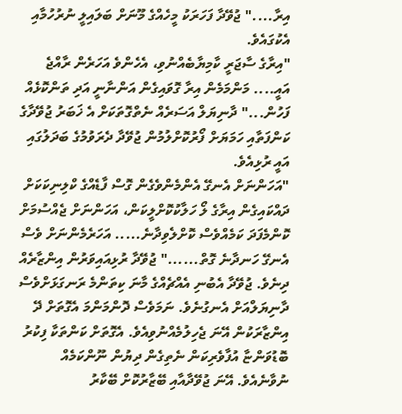އިރާ...." ޖުވޭދާ ފަހަރަކު މީހެއްގެ މޫނަށް ބަލައިލީ ނުރުހުމާއި އެކުގައެވެ.
"އިރާގެ ސާޖަރީ ކާމިޔާބެއްނުވި، އެހެންވެ އަހަރެން ރާއްޖެ އައީ.... މަންމަމެން އިރާ ގޮވައިގެން އަންނާނީ އަދި ތަންކޮޅެއް ފަހުން..." ދާނިޔަލް އަސަރެއް ނެތްގޮތަކަށް އެ ޚަބަރު ޖުވޭދާގެ ކަންފަތާއި ހަމަޔަށް ފޯރުކޮށްލުމުން ޖުވޭދާ ދެރަވުމުގެ ބަދަލުގައި އައީ ރުޅިއެވެ.
"އަހަންނަށް އެނގޭ އެންމެންވެގެން ގޮސް ފާޑެއްގެ ކްލިނިކަކަށް ދައްކައިގެން އިރާގެ ލޯ ހަލާކުކޮށްލީކަން، އަހަންނަށް ޖެއްސުމަށް ކޮންމެފަދަ ކަމެއްވެސް ކޮށްލެވިދާނެ..... އަހަރެމެންނަށް ވެސް އެނގޭ ހަނދާނެ ގޮތް......" ޖުވޭދާ ރުޅިއައިވަރުން އިންޒާރެއް ދިނެވެ. ޖުވޭދާ އެބުނި އެއްޗެއްގެ މާނަ ކިތަންމެ ރަނގަޅަށްވެސް ދާނިޔަލްއަށް އެނގުނެވެ. ނަމަވެސް ދޮންމަންމަ އެގޮތަށް ދޭ އިންޒާރަކުން އޭނަ ޖެހިލުމެއްނުވިއެވެ. އެގޮތަށް ކަންތަކާ ފިކުރު ބޮޑުވަންޏާ އުފާވެރިކަން ނެތިގެން ދިޔުން ނޫންކަމެއް ނުވާނެއެވެ. އޭނަ ޖުވޭދާއާއި ބޭޒާރުކޮށް ބޭކާރު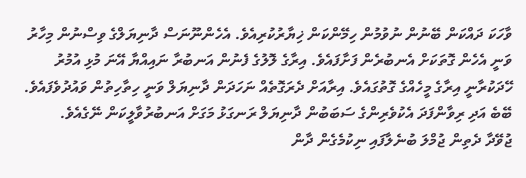ވާހަކަ ދައްކަން ބޭނުން ނުވުމުން ހިމޭންކަން ޚިޔާރުކުރިއެވެ. އެހެންނޫނަސް ދާނިޔަލްގެ ވިސްނުން މިހާރު ވަނީ އެހެން ގޮތަކަށް އެނބުރެން ފަށާފައެވެ. އިރާގެ ލޮލުގެ ފެނުން އަނބުރާ ނައިއްޔާ އޭނަ މުޅި އުމުރު ހޭދަކުރާނީ އިރާގެ މީހެއްގެ ގޮތުގައެވެ. އިރާއަށް ދެރަގޮތެއް ނަހަދަން ދާނިޔަލް ވަނީ ހިތާހިތުން ވައުދުވެފައެވެ. ބޭބެ އަދި ރިވާންފަދަ އެކުވެރިންގެ ސަބަބުން ދާނިޔަލް ރަނގަޅު މަގަށް އަނބުރުވާލީކަން ނޭގެއެވެ.
ޖުވޭދާ ދެތިން ޖުމްލަ ބުނެލާފައި ނިކުމެގެން ދާން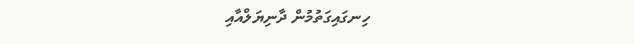ހިނގައިގަތުމުން ދާނިޔަލްއާއި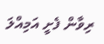ރިވާން ފެށީ އަމިއްލަ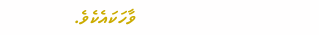ވާހަކައެކެވެ.